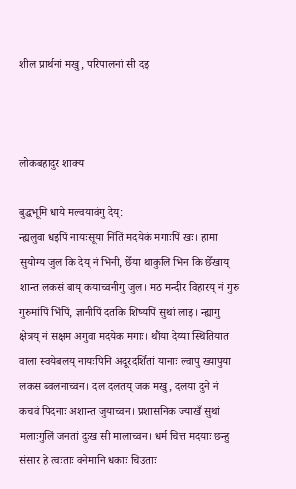शील प्रार्थनां मखु, परिपालनां सी दइ



लोकबहादुर शाक्य

बुद्धभूमि धाये मल्वयावंगु देय्:
न्ह्यलुवा धइपिं नायःसूया निंतिं मदयेकं मगाःपिं खः। हामा सुयोग्य जुल कि देय् नं भिनी, छेँया थाकुलि भिन कि छेँखाय् शान्त लकसं बाय् कयाच्वनीगु जुल। मठ मन्दीर विहारय् नं गुरु गुरुमांपिं भिंपिं, ज्ञानीपिं दतकि शिष्यपिं सुथां लाइ। न्ह्यागु क्षेत्रय् नं सक्षम अगुवा मदयेक मगाः। थौंया देय्या स्थितियात वाला स्वयेबलय् नायःपिनि अदूरदर्शितां यानाः ल्वापु ख्यापुया लकस ब्वलनाच्वन। दल दलतय् जक मखु, दलया दुने नं कचवं पिदनाः अशान्त जुयाच्वन। प्रशासनिक ज्याखँ सुथां मलाःगुलिं जनतां दुःख सी मालाच्वन। धर्म चित्त मदयाः छन्हु संसार हे त्वःताः वनेमानि धकाः चिउताः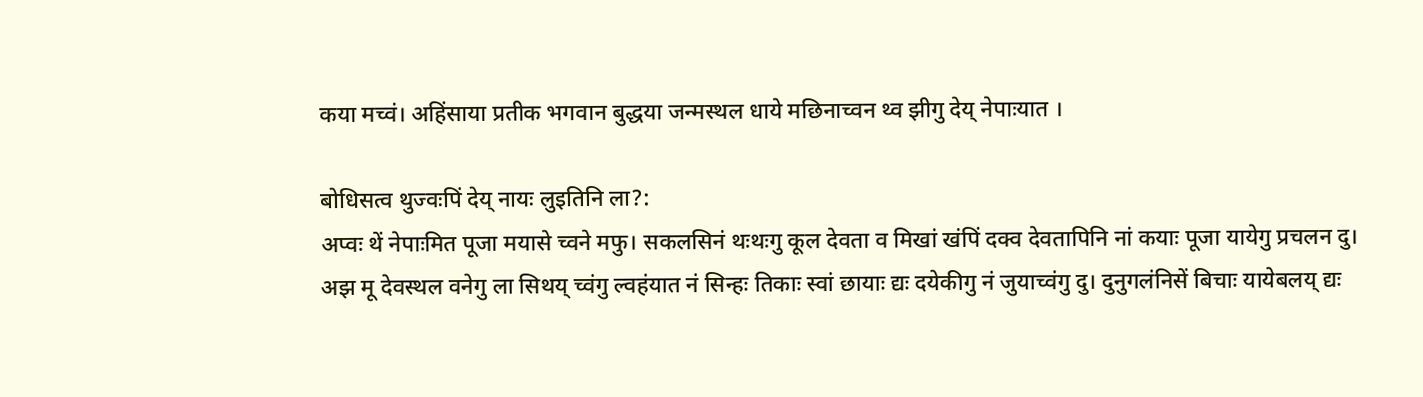कया मच्वं। अहिंसाया प्रतीक भगवान बुद्धया जन्मस्थल धाये मछिनाच्वन थ्व झीगु देय् नेपाःयात ।

बोधिसत्व थुज्वःपिं देय् नायः लुइतिनि ला?:
अप्वः थें नेपाःमित पूजा मयासे च्वने मफु। सकलसिनं थःथःगु कूल देवता व मिखां खंपिं दक्व देवतापिनि नां कयाः पूजा यायेगु प्रचलन दु। अझ मू देवस्थल वनेगु ला सिथय् च्वंगु ल्वहंयात नं सिन्हः तिकाः स्वां छायाः द्यः दयेकीगु नं जुयाच्वंगु दु। दुनुगलंनिसें बिचाः यायेबलय् द्यः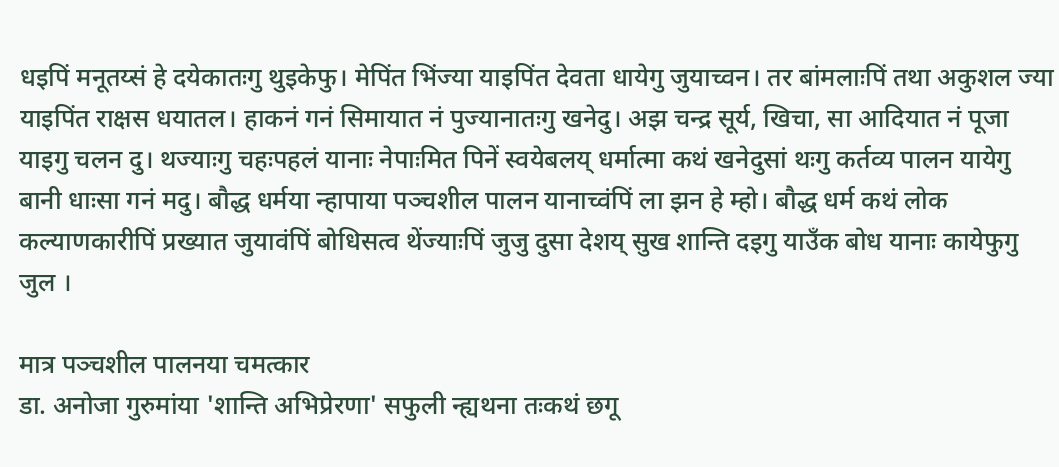धइपिं मनूतय्सं हे दयेकातःगु थुइकेफु। मेपिंत भिंज्या याइपिंत देवता धायेगु जुयाच्वन। तर बांमलाःपिं तथा अकुशल ज्या याइपिंत राक्षस धयातल। हाकनं गनं सिमायात नं पुज्यानातःगु खनेदु। अझ चन्द्र सूर्य, खिचा, सा आदियात नं पूजा याइगु चलन दु। थज्याःगु चहःपहलं यानाः नेपाःमित पिनें स्वयेबलय् धर्मात्मा कथं खनेदुसां थःगु कर्तव्य पालन यायेगु बानी धाःसा गनं मदु। बौद्ध धर्मया न्हापाया पञ्चशील पालन यानाच्वंपिं ला झन हे म्हो। बौद्ध धर्म कथं लोक कल्याणकारीपिं प्रख्यात जुयावंपिं बोधिसत्व थेंज्याःपिं जुजु दुसा देशय् सुख शान्ति दइगु याउँक बोध यानाः कायेफुगु जुल ।

मात्र पञ्चशील पालनया चमत्कार
डा. अनोजा गुरुमांया 'शान्ति अभिप्रेरणा' सफुली न्ह्यथना तःकथं छगू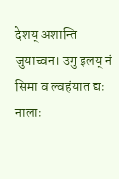देशय् अशान्ति जुयाच्वन। उगु इलय् नं सिमा व ल्वहंयात द्यः नालाः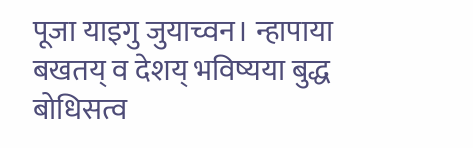पूजा याइगु जुयाच्वन। न्हापाया बखतय् व देशय् भविष्यया बुद्ध बोधिसत्व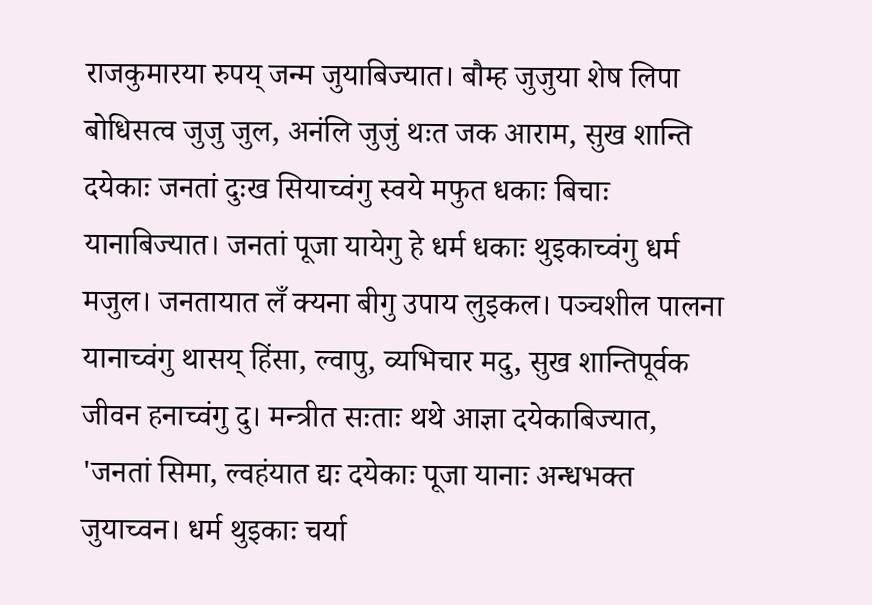राजकुमारया रुपय् जन्म जुयाबिज्यात। बौम्ह जुजुया शेष लिपा बोधिसत्व जुजु जुल, अनंलि जुजुं थःत जक आराम, सुख शान्ति दयेकाः जनतां दुःख सियाच्वंगु स्वये मफुत धकाः बिचाः यानाबिज्यात। जनतां पूजा यायेगु हे धर्म धकाः थुइकाच्वंगु धर्म मजुल। जनतायात लँ क्यना बीगु उपाय लुइकल। पञ्चशील पालना यानाच्वंगु थासय् हिंसा, ल्वापु, व्यभिचार मदु, सुख शान्तिपूर्वक जीवन हनाच्वंगु दु। मन्त्रीत सःताः थथे आज्ञा दयेकाबिज्यात, 'जनतां सिमा, ल्वहंयात द्यः दयेकाः पूजा यानाः अन्धभक्त जुयाच्वन। धर्म थुइकाः चर्या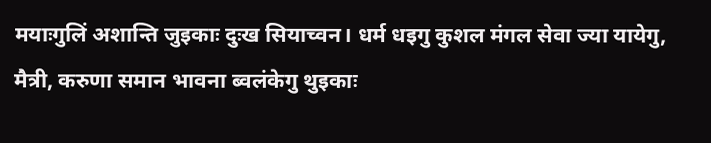मयाःगुलिं अशान्ति जुइकाः दुःख सियाच्वन। धर्म धइगु कुशल मंगल सेवा ज्या यायेगु, मैत्री, करुणा समान भावना ब्वलंकेगु थुइकाः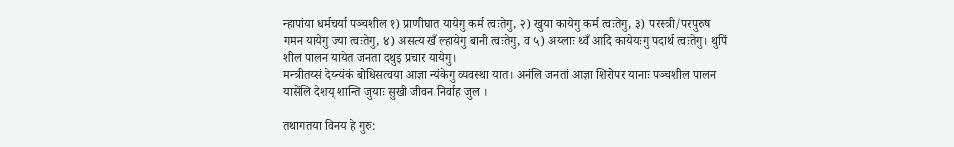न्हापांया धर्मचर्या पञ्चशील १) प्राणीघात यायेगु कर्म त्वःतेगु, २) खुया कायेगु कर्म त्वःतेगु, ३) परस्त्री/परपुरुष गमन यायेगु ज्या त्वःतेगु, ४) असत्य खँ ल्हायेगु बानी त्वःतेगु, व ५) अय्लाः थ्वँ आदि कायेयःगु पदार्थ त्वःतेगु। थुपिं शील पालन यायेत जनता दथुइ प्रचार यायेगु।
मन्त्रीतय्सं देय्न्यंकं बोधिसत्वया आज्ञा न्यंकेगु व्यवस्था यात। अनंलि जनतां आज्ञा शिरोपर यानाः पञ्चशील पालन यासेंलि देशय् शान्ति जुयाः सुखी जीवन निर्वाह जुल ।

तथागतया विनय हे गुरु: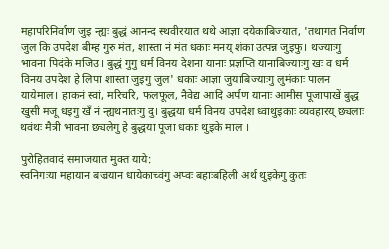महापरिनिर्वाण जुइ न्ह्यः बुद्धं आनन्द स्थवीरयात थथे आज्ञा दयेकाबिज्यात, 'तथागत निर्वाण जुल कि उपदेश बीम्ह गुरु मंत, शास्ता नं मंत धकाः मनय् शंका उत्पन्न जुइफु। थज्याःगु भावना पिदंके मजिउ। बुद्धं गुगु धर्म विनय देशना यानाः प्रज्ञप्ति यानाबिज्याःगु खः व धर्म विनय उपदेश हे लिपा शास्ता जुइगु जुल' धकाः आज्ञा जुयाबिज्याःगु लुमंकाः पालन यायेमाल। हाकनं स्वां, मरिचरि, फलफूल, नैवेद्य आदि अर्पण यानाः आमीस पूजापाखें बुद्ध खुसी मजू धइगु खँ नं न्ह्यथनातःगु दु। बुद्धया धर्म विनय उपदेश ध्वाथुइकाः व्यवहारय् छ्यलाः थवंथः मैत्री भावना छ्यलेगु हे बुद्धया पूजा धकाः थुइके माल ।

पुरोहितवादं समाजयात मुक्त याये:
स्वनिगःया महायान बज्रयान धायेकाच्वंगु अप्वः बहाःबहिली अर्थ थुइकेगु कुतः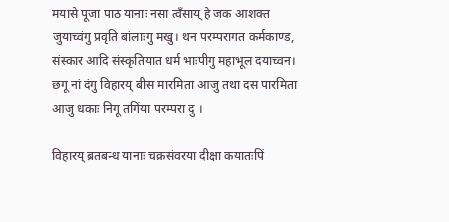मयासे पूजा पाठ यानाः नसा त्वँसाय् हे जक आशक्त जुयाच्वंगु प्रवृति बांलाःगु मखु। थन परम्परागत कर्मकाण्ड, संस्कार आदि संस्कृतियात धर्म भाःपीगु महाभूल दयाच्वन। छगू नां दंगु विहारय् बीस मारमिता आजु तथा दस पारमिता आजु धकाः निगू तगिंया परम्परा दु ।

विहारय् ब्रतबन्ध यानाः चक्रसंवरया दीक्षा कयातःपिं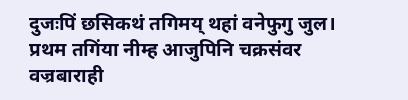दुजःपिं छसिकथं तगिमय् थहां वनेफुगु जुल। प्रथम तगिंया नीम्ह आजुपिनि चक्रसंवर वज्रबाराही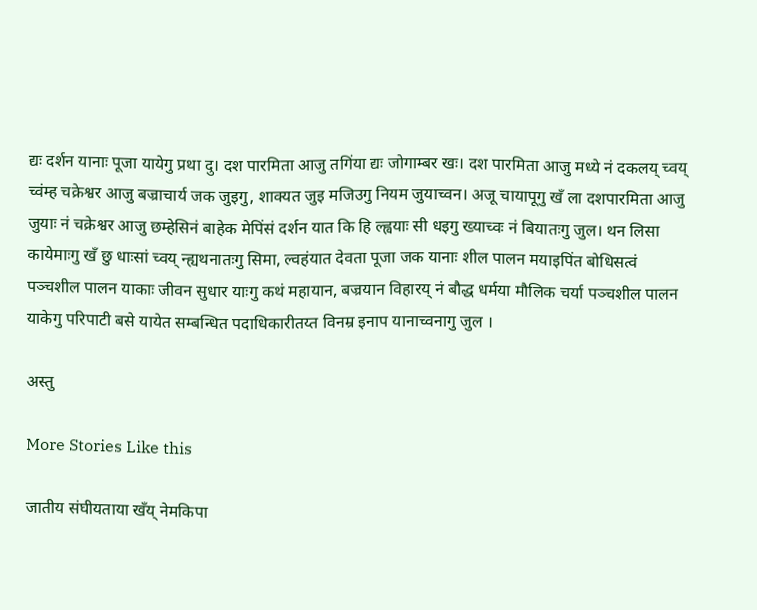द्यः दर्शन यानाः पूजा यायेगु प्रथा दु। दश पारमिता आजु तगिंया द्यः जोगाम्बर खः। दश पारमिता आजु मध्ये नं दकलय् च्वय् च्वंम्ह चक्रेश्वर आजु बज्राचार्य जक जुइगु, शाक्यत जुइ मजिउगु नियम जुयाच्वन। अजू चायापूगु खँ ला दशपारमिता आजु जुयाः नं चक्रेश्वर आजु छम्हेसिनं बाहेक मेपिंसं दर्शन यात कि हि ल्ह्वयाः सी धइगु ख्याच्वः नं बियातःगु जुल। थन लिसा कायेमाःगु खँ छु धाःसां च्वय् न्ह्यथनातःगु सिमा, ल्वहंयात देवता पूजा जक यानाः शील पालन मयाइपिंत बोधिसत्वं पञ्चशील पालन याकाः जीवन सुधार याःगु कथं महायान, बज्रयान विहारय् नं बौद्ध धर्मया मौलिक चर्या पञ्चशील पालन याकेगु परिपाटी बसे यायेत सम्बन्धित पदाधिकारीतय्त विनम्र इनाप यानाच्वनागु जुल ।

अस्तु

More Stories Like this

जातीय संघीयताया खँय् नेमकिपा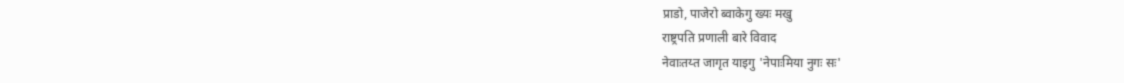प्राडो, पाजेरो ब्वाकेगु ख्यः मखु
राष्ट्रपति प्रणाली बारे विवाद
नेवाःतय्त जागृत याइगु 'नेपाःमिया नुगः सः'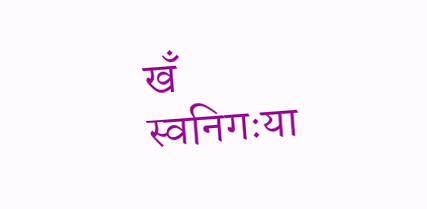खँ स्वनिगःया